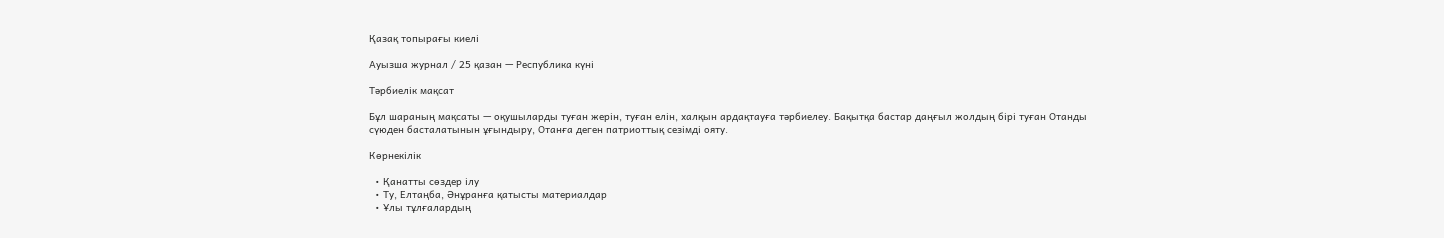Қазақ топырағы киелі

Ауызша журнал / 25 қазан — Республика күні

Тәрбиелік мақсат

Бұл шараның мақсаты — оқушыларды туған жерін, туған елін, халқын ардақтауға тәрбиелеу. Бақытқа бастар даңғыл жолдың бірі туған Отанды сүюден басталатынын ұғындыру, Отанға деген патриоттық сезімді ояту.

Көрнекілік

  • Қанатты сөздер ілу
  • Ту, Елтаңба, Әнұранға қатысты материалдар
  • Ұлы тұлғалардың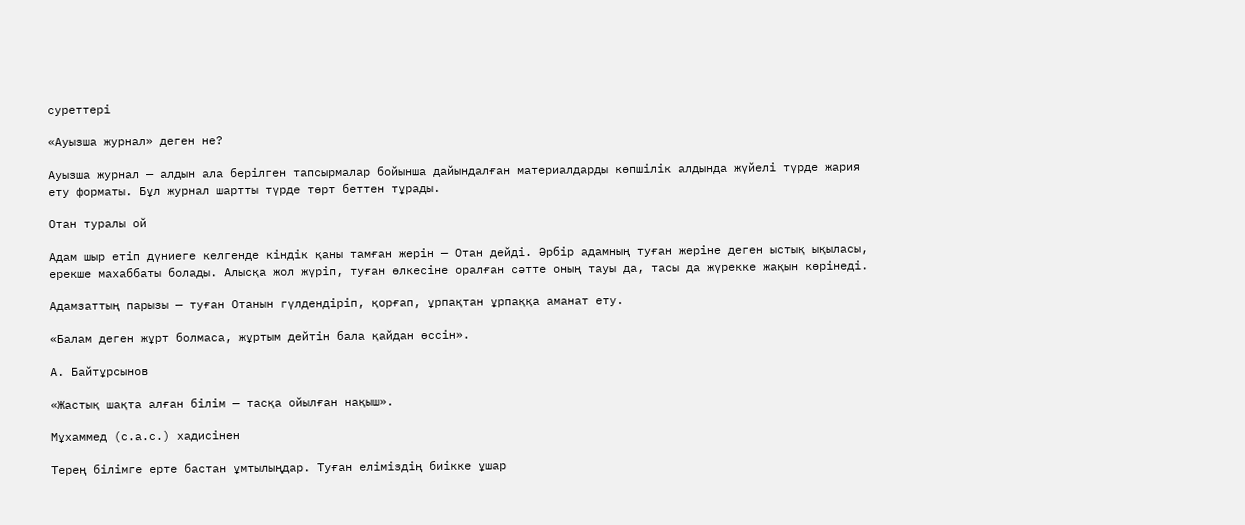суреттері

«Ауызша журнал» деген не?

Ауызша журнал — алдын ала берілген тапсырмалар бойынша дайындалған материалдарды көпшілік алдында жүйелі түрде жария ету форматы. Бұл журнал шартты түрде төрт беттен тұрады.

Отан туралы ой

Адам шыр етіп дүниеге келгенде кіндік қаны тамған жерін — Отан дейді. Әрбір адамның туған жеріне деген ыстық ықыласы, ерекше махаббаты болады. Алысқа жол жүріп, туған өлкесіне оралған сәтте оның тауы да, тасы да жүрекке жақын көрінеді.

Адамзаттың парызы — туған Отанын гүлдендіріп, қорғап, ұрпақтан ұрпаққа аманат ету.

«Балам деген жұрт болмаса, жұртым дейтін бала қайдан өссін».

А. Байтұрсынов

«Жастық шақта алған білім — тасқа ойылған нақыш».

Мұхаммед (с.а.с.) хадисінен

Терең білімге ерте бастан ұмтылыңдар. Туған еліміздің биікке ұшар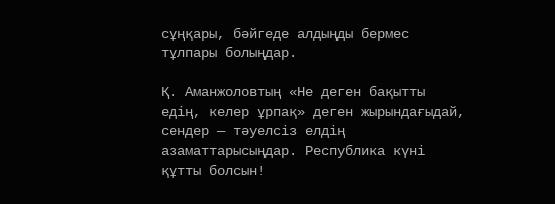сұңқары, бәйгеде алдыңды бермес тұлпары болыңдар.

Қ. Аманжоловтың «Не деген бақытты едің, келер ұрпақ» деген жырындағыдай, сендер — тәуелсіз елдің азаматтарысыңдар. Республика күні құтты болсын!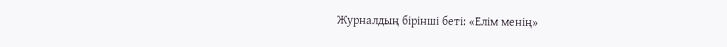Журналдың бірінші беті: «Елім менің»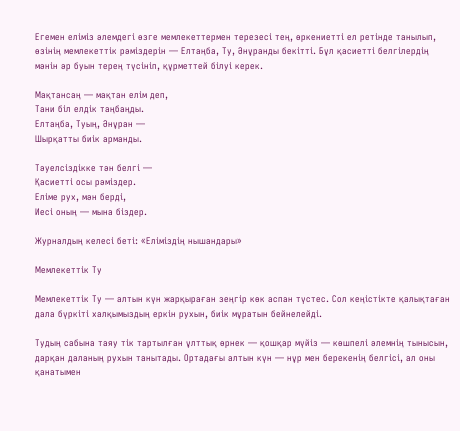Егемен еліміз әлемдегі өзге мемлекеттермен терезесі тең, өркениетті ел ретінде танылып, өзінің мемлекеттік рәміздерін — Елтаңба, Ту, Әнұранды бекітті. Бұл қасиетті белгілердің мәнін әр буын терең түсініп, құрметтей білуі керек.

Мақтансаң — мақтан елім деп,
Тани біл елдік таңбаңды.
Елтаңба, Туың, Әнұран —
Шырқатты биік арманды.

Тәуелсіздікке тән белгі —
Қасиетті осы рәміздер.
Еліме рух, мән берді,
Иесі оның — мына біздер.

Журналдың келесі беті: «Еліміздің нышандары»

Мемлекеттік Ту

Мемлекеттік Ту — алтын күн жарқыраған зеңгір көк аспан түстес. Сол кеңістікте қалықтаған дала бүркіті халқымыздың еркін рухын, биік мұратын бейнелейді.

Тудың сабына таяу тік тартылған ұлттық өрнек — қошқар мүйіз — көшпелі әлемнің тынысын, дарқан даланың рухын танытады. Ортадағы алтын күн — нұр мен берекенің белгісі, ал оны қанатымен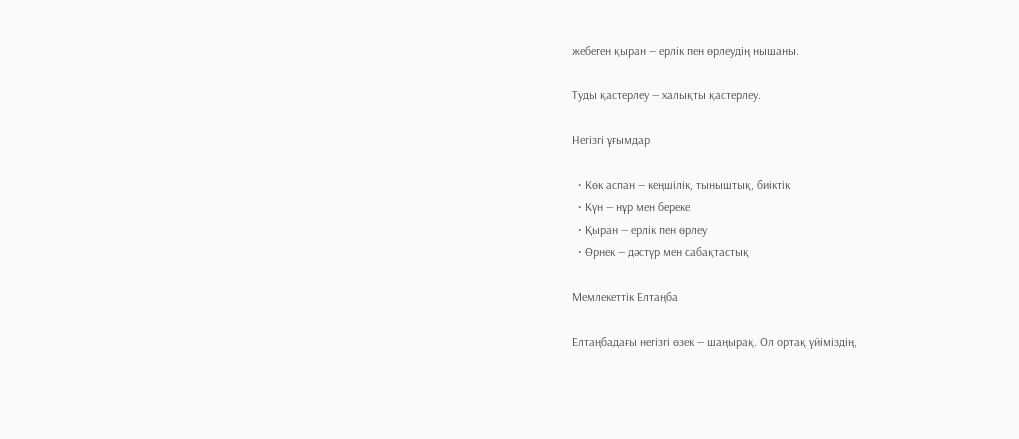жебеген қыран — ерлік пен өрлеудің нышаны.

Туды қастерлеу — халықты қастерлеу.

Негізгі ұғымдар

  • Көк аспан — кеңшілік, тыныштық, биіктік
  • Күн — нұр мен береке
  • Қыран — ерлік пен өрлеу
  • Өрнек — дәстүр мен сабақтастық

Мемлекеттік Елтаңба

Елтаңбадағы негізгі өзек — шаңырақ. Ол ортақ үйіміздің,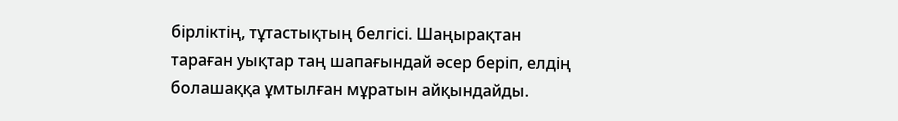бірліктің, тұтастықтың белгісі. Шаңырақтан тараған уықтар таң шапағындай әсер беріп, елдің болашаққа ұмтылған мұратын айқындайды.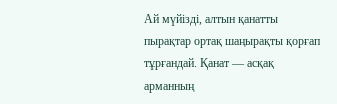Ай мүйізді, алтын қанатты пырақтар ортақ шаңырақты қорғап тұрғандай. Қанат — асқақ арманның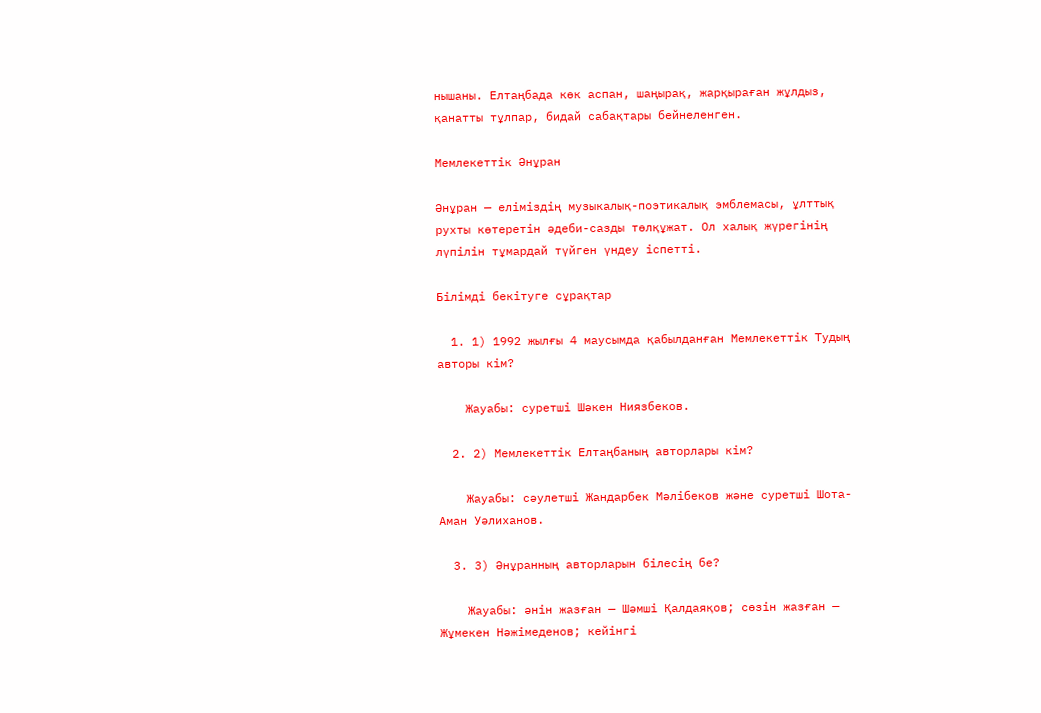нышаны. Елтаңбада көк аспан, шаңырақ, жарқыраған жұлдыз, қанатты тұлпар, бидай сабақтары бейнеленген.

Мемлекеттік Әнұран

Әнұран — еліміздің музыкалық-поэтикалық эмблемасы, ұлттық рухты көтеретін әдеби-сазды төлқұжат. Ол халық жүрегінің лүпілін тұмардай түйген үндеу іспетті.

Білімді бекітуге сұрақтар

  1. 1) 1992 жылғы 4 маусымда қабылданған Мемлекеттік Тудың авторы кім?

    Жауабы: суретші Шәкен Ниязбеков.

  2. 2) Мемлекеттік Елтаңбаның авторлары кім?

    Жауабы: сәулетші Жандарбек Мәлібеков және суретші Шота-Аман Уәлиханов.

  3. 3) Әнұранның авторларын білесің бе?

    Жауабы: әнін жазған — Шәмші Қалдаяқов; сөзін жазған — Жұмекен Нәжімеденов; кейінгі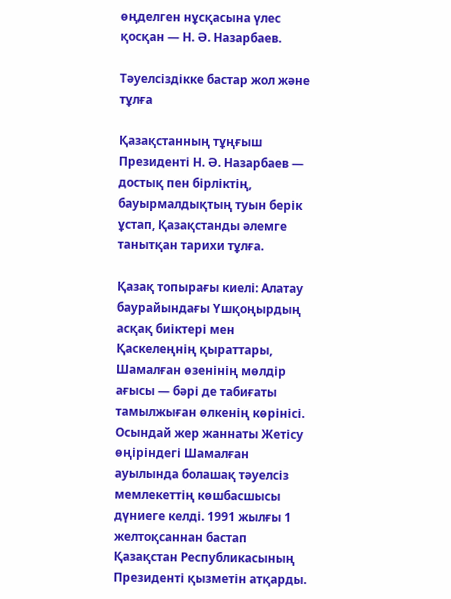өңделген нұсқасына үлес қосқан — Н. Ә. Назарбаев.

Тәуелсіздікке бастар жол және тұлға

Қазақстанның тұңғыш Президенті Н. Ә. Назарбаев — достық пен бірліктің, бауырмалдықтың туын берік ұстап, Қазақстанды әлемге танытқан тарихи тұлға.

Қазақ топырағы киелі: Алатау баурайындағы Үшқоңырдың асқақ биіктері мен Қаскелеңнің қыраттары, Шамалған өзенінің мөлдір ағысы — бәрі де табиғаты тамылжыған өлкенің көрінісі. Осындай жер жаннаты Жетісу өңіріндегі Шамалған ауылында болашақ тәуелсіз мемлекеттің көшбасшысы дүниеге келді. 1991 жылғы 1 желтоқсаннан бастап Қазақстан Республикасының Президенті қызметін атқарды.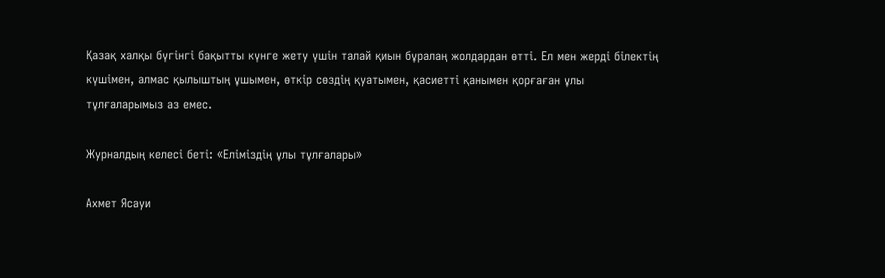Қазақ халқы бүгінгі бақытты күнге жету үшін талай қиын бұралаң жолдардан өтті. Ел мен жерді білектің күшімен, алмас қылыштың ұшымен, өткір сөздің қуатымен, қасиетті қанымен қорғаған ұлы тұлғаларымыз аз емес.

Журналдың келесі беті: «Еліміздің ұлы тұлғалары»

Ахмет Ясауи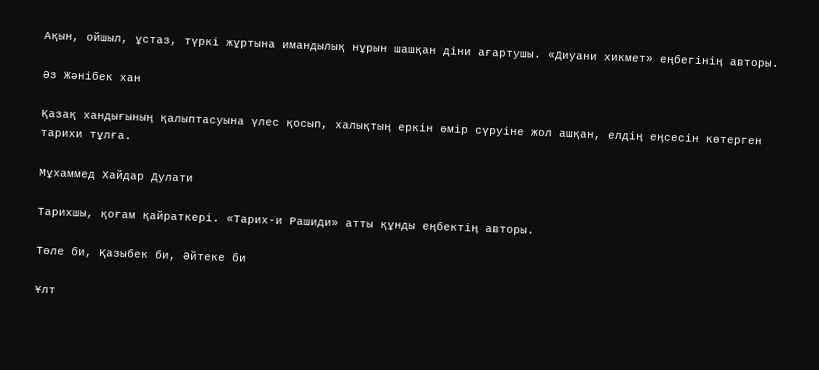Ақын, ойшыл, ұстаз, түркі жұртына имандылық нұрын шашқан діни ағартушы. «Диуани хикмет» еңбегінің авторы.

Әз Жәнібек хан

Қазақ хандығының қалыптасуына үлес қосып, халықтың еркін өмір сүруіне жол ашқан, елдің еңсесін көтерген тарихи тұлға.

Мұхаммед Хайдар Дулати

Тарихшы, қоғам қайраткері. «Тарих-и Рашиди» атты құнды еңбектің авторы.

Төле би, Қазыбек би, Әйтеке би

Ұлт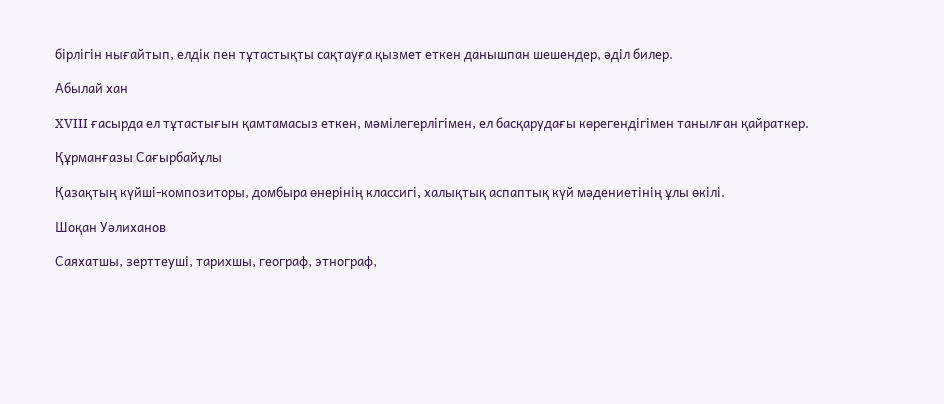бірлігін нығайтып, елдік пен тұтастықты сақтауға қызмет еткен данышпан шешендер, әділ билер.

Абылай хан

XVIII ғасырда ел тұтастығын қамтамасыз еткен, мәмілегерлігімен, ел басқарудағы көрегендігімен танылған қайраткер.

Құрманғазы Сағырбайұлы

Қазақтың күйші-композиторы, домбыра өнерінің классигі, халықтық аспаптық күй мәдениетінің ұлы өкілі.

Шоқан Уәлиханов

Саяхатшы, зерттеуші, тарихшы, географ, этнограф,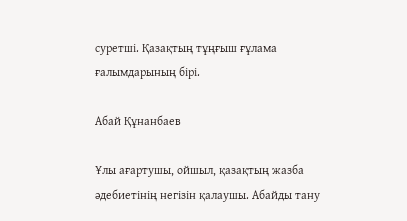суретші. Қазақтың тұңғыш ғұлама ғалымдарының бірі.

Абай Құнанбаев

Ұлы ағартушы, ойшыл, қазақтың жазба әдебиетінің негізін қалаушы. Абайды тану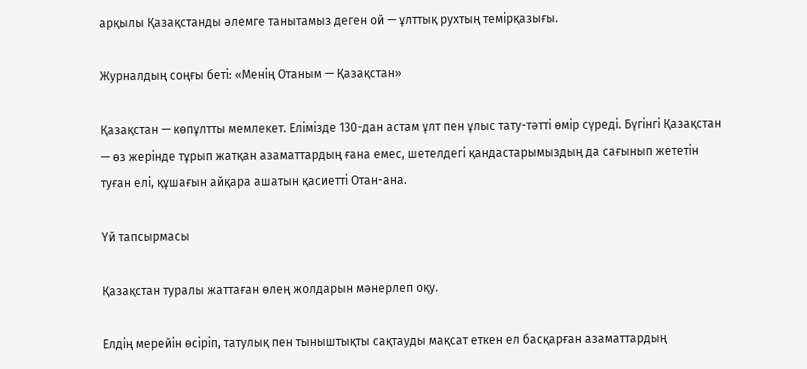арқылы Қазақстанды әлемге танытамыз деген ой — ұлттық рухтың темірқазығы.

Журналдың соңғы беті: «Менің Отаным — Қазақстан»

Қазақстан — көпұлтты мемлекет. Елімізде 130-дан астам ұлт пен ұлыс тату-тәтті өмір сүреді. Бүгінгі Қазақстан — өз жерінде тұрып жатқан азаматтардың ғана емес, шетелдегі қандастарымыздың да сағынып жететін туған елі, құшағын айқара ашатын қасиетті Отан-ана.

Үй тапсырмасы

Қазақстан туралы жаттаған өлең жолдарын мәнерлеп оқу.

Елдің мерейін өсіріп, татулық пен тыныштықты сақтауды мақсат еткен ел басқарған азаматтардың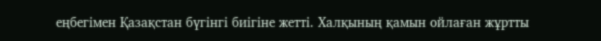еңбегімен Қазақстан бүгінгі биігіне жетті. Халқының қамын ойлаған жұртты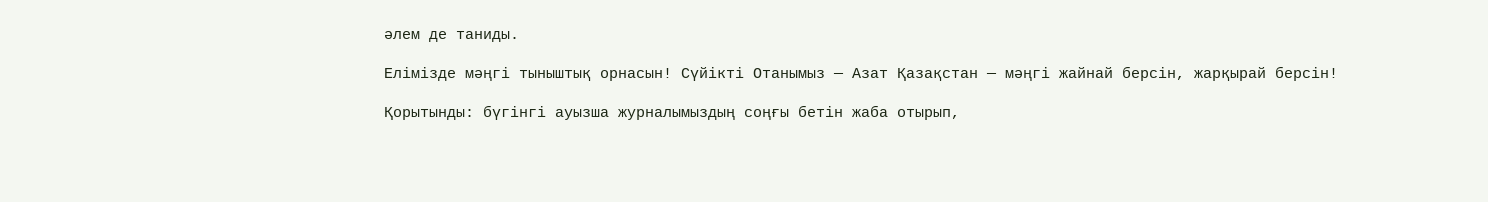әлем де таниды.

Елімізде мәңгі тыныштық орнасын! Сүйікті Отанымыз — Азат Қазақстан — мәңгі жайнай берсін, жарқырай берсін!

Қорытынды: бүгінгі ауызша журналымыздың соңғы бетін жаба отырып,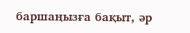баршаңызға бақыт, әр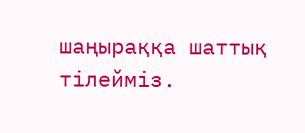шаңыраққа шаттық тілейміз.